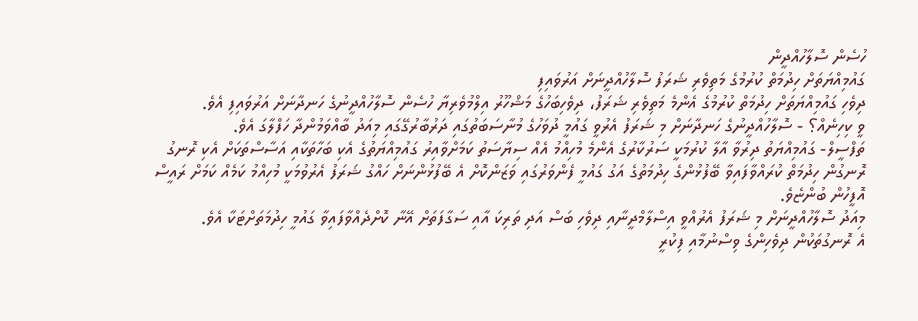ހުސެން ސޮލާހުއްދީން
ގައުމިއްޔަތަށް ހިދުމަތް ކުރުމުގެ މަތިވެރި ޝަރަފު ސޮލާހުއްދީނަށް އަރުވައިފި
ދިވެހި ގައުމިއްޔަތަށް ހިދުމަތް ކުރުމުގެ އެންމެ މަތިވެރި ޝަރަފު، ދިވެހިބަހުގެ މަޝްހޫރު އިލްމުވެރިޔާ ހުސެން ސޮލާހުއްދީނުގެ ހަނދާނަށް އަރުވައިފި އެވެ.
ވީ ކިހިނެއް؟ - ސޮލާހުއްދީނުގެ ހަނދާނަށް މި ޝަރަފު އެރުވީ ގައުމީ ދުވަހުގެ މުނާސަބަތުގައި ދަރުބާރުގޭގައި މިއަދު ބާއްވަމުންދާ ހަފްލާގަ އެވެ.
ތަފްސީލް- ގައުމިއްޔަތު ދިރުވާ އާލާ ކުރުމަކީ ސަރުކާރުގެ އެންމެ މުހިއްމު އެއް ސިޔާސަތު ކަމަށްވާއިރު ގައުމިއްޔަތުގެ އެކި ބަހާތަކާއި އަސާސްތަކަށް އެކި ރޮނގު ރޮނގުން ހިދުމަތް ކުރައްވާފައިވާ ބޭފުޅުންގެ ހިދުމަތުގެ އަގު ގައުމީ ފެންވަރުގައި ވަޒަންކޮށް އެ ބޭފުޅުންނަށް ހައްގު ޝަރަފު އެރުވުމަކީ މުހިއްމު ކަމެއް ކަމަށް ރައީސް އޮފީހުން ބުންޏެވެ.
މިއަދު ސޮލާހުއްދީނަށް މި ޝަރަފު އެރުއްވީ އިސްލާމްދީނާއި ދިވެހި ބަސް އަދި ތަރިކަ އާއި ސަގާފަތަށް އޭނާ ކޮށްދެއްވާފައިވާ ގައުމީ ހިދުމަތަށްޓަކާ އެވެ.
އެ ރޮނގުތަކުން ދިވެހިންގެ ވިސްނުމާއި ފިކުރީ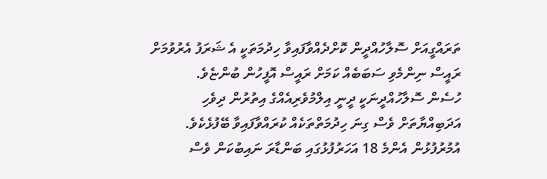ތަރައްގީއަށް ސޮލާހުއްދީން ކޮށްދެއްވާފައިވާ ހިދުމަތަކީ އެ ޝަރަފު އެރުވުމަށް ރައީސް ނިންމެވި ސަބަބެއް ކަމަށް ރައީސް އޮފީހުން ބުންޏެވެ.
ހުސެން ސޮލާހުއްދީނަކީ ދީނީ އިލްމުވެރިއެއްގެ އިތުރުން ދިވެހި އަދަބިއްޔާތަށް ވެސް ގިނަ ހިދުމަތްތަކެއް ކުރައްވާފައިވާ ބޭފުޅެކެވެ.
އުމުރުފުޅުން އެންމެ 18 އަހަރުފުޅުގައި ބަންޑާރަ ނައިބުކަން ވެސް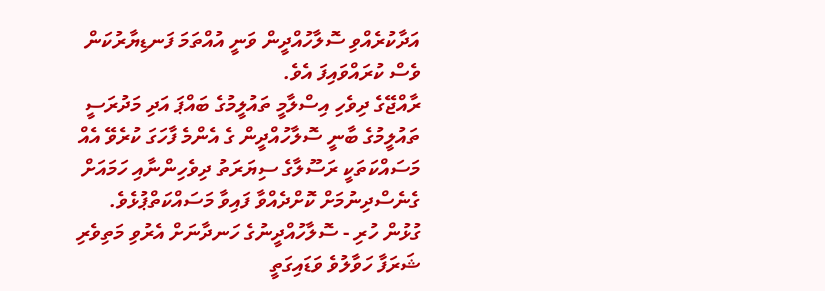އަދާކުރެއްވި ސޮލާހުއްދީން ވަނީ އުއްތަމަ ފަނޑިޔާރުކަން ވެސް ކުރައްވައިފަ އެވެ.
ރާއްޖޭގެ ދިވެހި އިސްލާމީ ތައުލީމުގެ ބައްޕަ އަދި މަދުރަސީ ތައުލީމުގެ ބާނީ ސޮލާހުއްދީން ގެ އެންމެ ފާހަގަ ކުރެވޭ އެއް މަސައްކަތަކީ ރަސޫލާގެ ސިޔަރަތު ދިވެހިންނާއި ހަމައަށް ގެނެސްދިނުމަށް ކޮށްދެއްވާ ފައިވާ މަސައްކަތްޕުޅެވެ.
ގުޅުން ހުރި - ސޮލާހުއްދީނުގެ ހަނދާނަށް އެރުވި މަތިވެރި ޝަރަފާ ހަވާލުވެ ވަޑައިގަތީ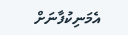އެމަނިކުފާނަށް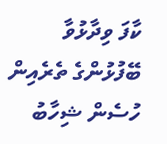ކާފަ ވިދާޅުވާ ބޭފުޅުންގެ ތެރެއިން
ހުސެން ޝިހާބު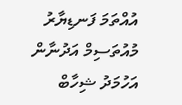އުއްތަމަ ފަނޑިޔާރު މުއުތަސިމް އަދުނާން
އަހުމަދު ޝިހާބް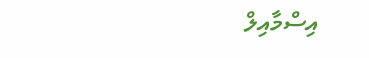އިސްމާއިލް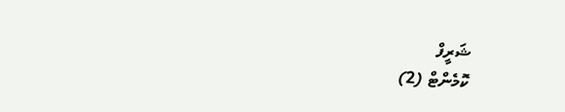ޝަރީފް
ކޮމެންޓް (2)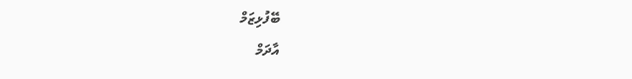ބޭފުޅިޒަމް
އާދަމް